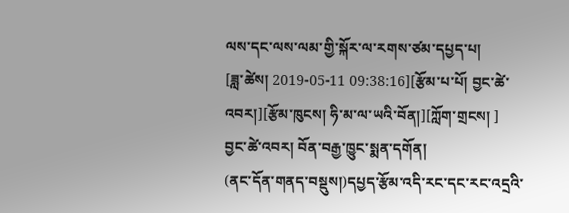ལས་དང་ལས་ལམ་གྱི་སྐོར་ལ་རགས་ཙམ་དཔྱད་པ།
[ཟླ་ཚེས། 2019-05-11 09:38:16][རྩོམ་པ་པོ། བྱང་ཚེ་འབར།][རྩོམ་ཁུངས། ཧི་མ་ལ་ཡའི་བོན།][ཀློག་གྲངས། ]
བྱང་ཚེ་འབར། བོན་བརྒྱ་ཁྱུང་སྨན་དགོན།
(ནང་དོན་གནད་བསྡུས།)དཔྱད་རྩོམ་འདི་རང་དང་རང་འདྲའི་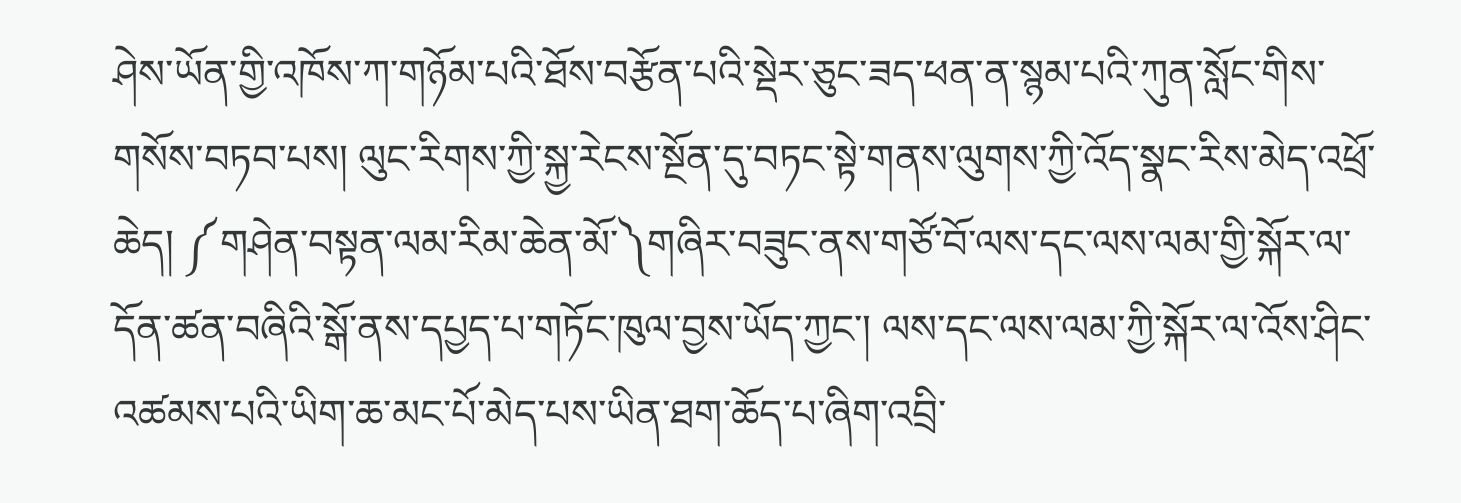ཤེས་ཡོན་གྱི་འཁོས་ཀ་གཉོམ་པའི་ཐོས་བརྩོན་པའི་སྡེར་ཅུང་ཟད་ཕན་ན་སྙམ་པའི་ཀུན་སློང་གིས་གསོས་བཏབ་པས། ལུང་རིགས་ཀྱི་སྐྱ་རེངས་སྔོན་དུ་བཏང་སྟེ་གནས་ལུགས་ཀྱི་འོད་སྣང་རིས་མེད་འཕྲོ་ཆེད། ༼གཤེན་བསྟན་ལམ་རིམ་ཆེན་མོ་༽གཞིར་བཟུང་ནས་གཙོ་བོ་ལས་དང་ལས་ལམ་གྱི་སྐོར་ལ་དོན་ཚན་བཞིའི་སྒོ་ནས་དཔྱད་པ་གཏོང་ཁུལ་བྱས་ཡོད་ཀྱང་། ལས་དང་ལས་ལམ་ཀྱི་སྐོར་ལ་འོས་ཤིང་འཚམས་པའི་ཡིག་ཆ་མང་པོ་མེད་པས་ཡིན་ཐག་ཆོད་པ་ཞིག་འབྲི་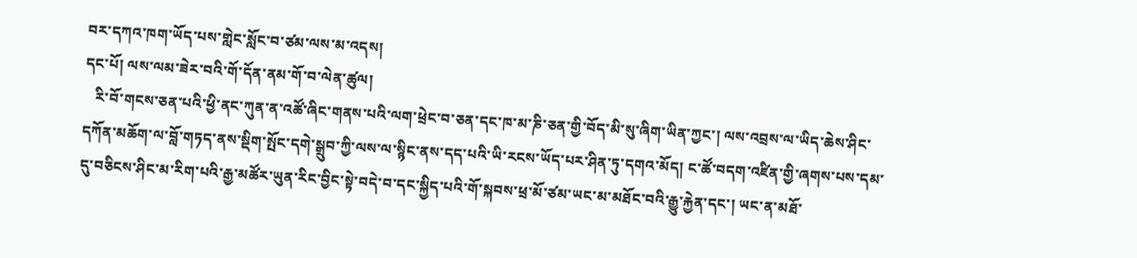བར་དཀའ་ཁག་ཡོད་པས་གླེང་སློང་བ་ཙམ་ལས་མ་འདས།
དང་པོ། ལས་ལམ་ཟེར་བའི་གོ་དོན་ནམ་གོ་བ་ལེན་ཚུལ།
   རི་བོ་གངས་ཅན་པའི་ཕྱི་ནང་ཀུན་ན་འཚོ་ཞིང་གནས་པའི་ལག་ཕྲེང་བ་ཅན་དང་ཁ་མ་ཎི་ཅན་གྱི་བོད་མི་སུ་ཞིག་ཡིན་ཀྱང་། ལས་འབྲས་ལ་ཡིད་ཆེས་ཤིང་དཀོན་མཆོག་ལ་བློ་གཏད་ནས་སྡིག་སྤོང་དགེ་སྒྲུབ་ཀྱི་ལས་ལ་སྙིང་ནས་དད་པའི་ཡི་རངས་ཡོད་པར་ཤིན་ཏུ་དགའ་མོད། ང་ཚོ་བདག་འཛིན་གྱི་ཞགས་པས་དམ་དུ་བཅིངས་ཤིང་མ་རིག་པའི་རྒྱ་མཚོར་ཡུན་རིང་བྱིང་སྟེ་བདེ་བ་དང་སྐྱིད་པའི་གོ་སྐབས་ཕྲ་མོ་ཙམ་ཡང་མ་མཐོང་བའི་རྒྱུ་རྐྱེན་དང་། ཡང་ན་མཐོ་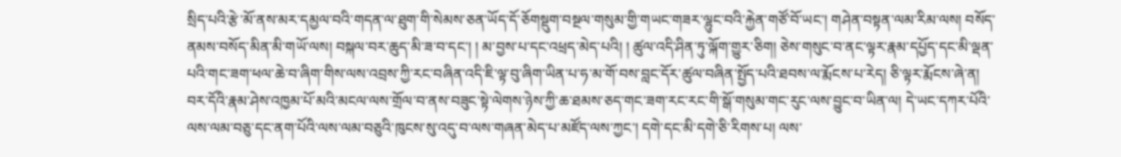སྲིད་པའི་རྩེ་མོ་ནས་མར་དམྱལ་བའི་གདན་ལ་ཐུག་གི་སེམས་ཅན་ཡོད་དོ་ཅོགསྡུག་བསྔལ་གསུམ་གྱི་གཡང་གཟར་ལྷུང་བའི་རྐྱེན་གཙོ་བོ་ཡང་། གཤེན་བསྟན་ལམ་རིམ་ལས། བསོད་ནམས་བསོད་མིན་མི་གཡོ་ལས། བསྐལ་བར་ཆུད་མི་ཟ་བ་དང་། ། མ་བྱས་པ་དང་འཕྲད་མེད་པའི། ། ཚུལ་འདི་ཤིན་ཏུ་ལྐོག་གྱུར་ཅིག། ཅེས་གསུང་བ་ནང་ལྟར་རྣམ་དཔྱོད་དང་མི་ལྡན་པའི་གང་ཟག་ཕལ་ཆེ་བ་ཞིག་གིས་ལས་འབྲས་ཀྱི་རང་བཞིན་འདི་ཇི་ལྟ་བུ་ཞིག་ཡིན་པ་ཧ་མ་གོ་བས་བླང་དོར་ཚུལ་བཞིན་སྤྱོད་པའི་ཐབས་ལ་རྨོངས་པ་རེད། ཅི་ལྟར་རྨོངས་ཞེ་ན། བར་དོའི་རྣམ་ཤེས་འཁྱམ་པོ་མའི་མངལ་ལས་གྲོལ་བ་ནས་བཟུང་སྟེ་ལེགས་ཉེས་ཀྱི་ཆ་ཐམས་ཅད་གང་ཟག་རང་རང་གི་སྒོ་གསུམ་གང་རུང་ལས་བྱུང་བ་ཡིན་ལ། དེ་ཡང་དཀར་པོའི་ལས་ལམ་བཅུ་དང་ནག་པོའི་ལས་ལམ་བཅུའི་ཁུངས་སུ་འདུ་བ་ལས་གཞན་མེད་པ་མཛོད་ལས་ཀྱང་། དགེ་དང་མི་དགེ་ཅི་རིགས་པ། ལས་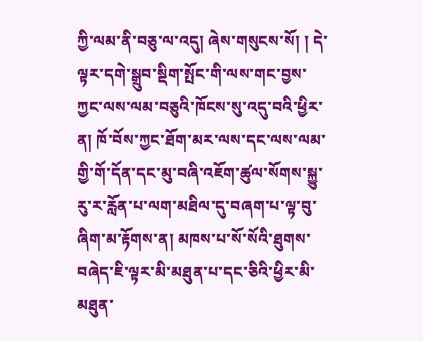ཀྱི་ལམ་ནི་བཅུ་ལ་འདུ། ཞེས་གསུངས་སོ། ། དེ་ལྟར་དགེ་སྒྲུབ་སྡིག་སྤོང་གི་ལས་གང་བྱས་ཀྱང་ལས་ལམ་བཅུའི་ཁོངས་སུ་འདུ་བའི་ཕྱིར་ན། ཁོ་བོས་ཀྱང་ཐོག་མར་ལས་དང་ལས་ལམ་གྱི་གོ་དོན་དང་མུ་བཞི་འཇོག་ཚུལ་སོགས་སྐྱུ་རུ་ར་རློན་པ་ལག་མཐིལ་དུ་བཞག་པ་ལྟ་བུ་ཞིག་མ་རྟོགས་ན། མཁས་པ་སོ་སོའི་ཐུགས་བཞེད་ཇི་ལྟར་མི་མཐུན་པ་དང་ཅིའི་ཕྱིར་མི་མཐུན་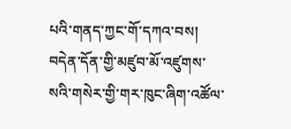པའི་གནད་ཀྱང་གོ་དཀའ་བས། བདེན་དོན་གྱི་མཛུབ་མོ་འཛུགས་སའི་གསེར་གྱི་གར་ཁུང་ཞིག་འཚོལ་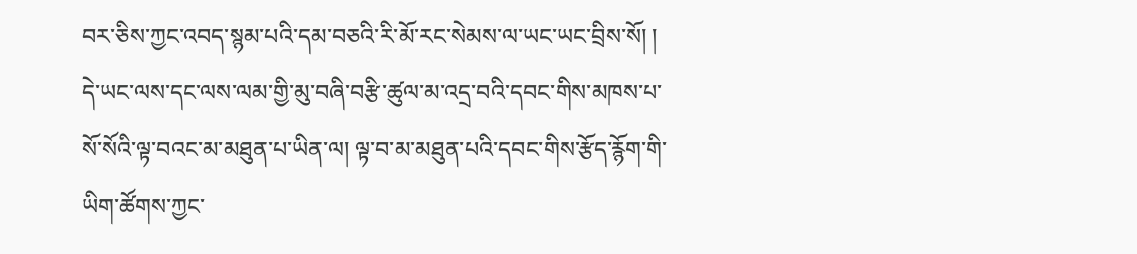བར་ཅིས་ཀྱང་འབད་སྙམ་པའི་དམ་བཅའི་རི་མོ་རང་སེམས་ལ་ཡང་ཡང་བྲིས་སོ། ། དེ་ཡང་ལས་དང་ལས་ལམ་གྱི་མུ་བཞི་བརྩི་ཚུལ་མ་འདྲ་བའི་དབང་གིས་མཁས་པ་སོ་སོའི་ལྟ་བའང་མ་མཐུན་པ་ཡིན་ལ། ལྟ་བ་མ་མཐུན་པའི་དབང་གིས་རྩོད་རྙོག་གི་ཡིག་ཚོགས་ཀྱང་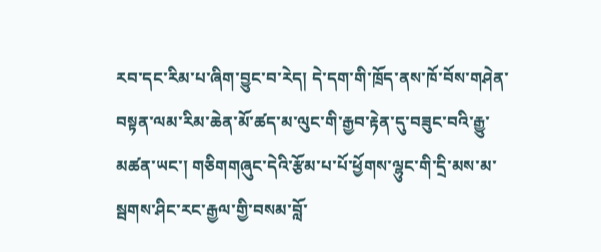རབ་དང་རིམ་པ་ཞིག་བྱུང་བ་རེད། དེ་དག་གི་ཁྲོད་ནས་ཁོ་བོས་གཤེན་བསྟན་ལམ་རིམ་ཆེན་མོ་ཚད་མ་ལུང་གི་རྒྱབ་རྟེན་དུ་བཟུང་བའི་རྒྱུ་མཚན་ཡང་། གཅིགགཞུང་དེའི་རྩོམ་པ་པོ་ཕྱོགས་ལྷུང་གི་དྲི་མས་མ་སྦགས་ཤིང་རང་རྒྱལ་གྱི་བསམ་བློ་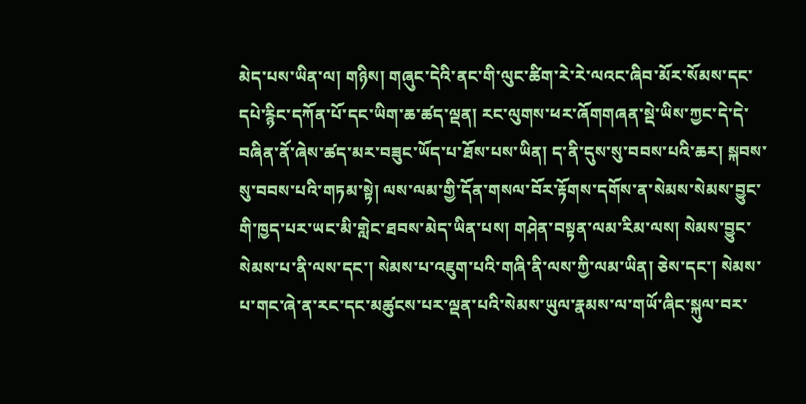མེད་པས་ཡིན་ལ། གཉིས། གཞུང་དེའི་ནང་གི་ལུང་ཚིག་རེ་རེ་ལའང་ཞིབ་མོར་སོམས་དང་དཔེ་རྙིང་དཀོན་པོ་དང་ཡིག་ཆ་ཚད་ལྡན། རང་ལུགས་ཕར་ཞོགགཞན་སྡེ་ཡིས་ཀྱང་དེ་དེ་བཞིན་ནོ་ཞེས་ཚད་མར་བཟུང་ཡོད་པ་ཐོས་པས་ཡིན། ད་ནི་དུས་སུ་བབས་པའི་ཆར། སྐབས་སུ་བབས་པའི་གཏམ་སྟེ། ལས་ལམ་གྱི་དོན་གསལ་བོར་རྟོགས་དགོས་ན་སེམས་སེམས་བྱུང་གི་ཁྱད་པར་ཡང་མི་གླེང་ཐབས་མེད་ཡིན་པས། གཤེན་བསྟན་ལམ་རིམ་ལས། སེམས་བྱུང་སེམས་པ་ནི་ལས་དང་། སེམས་པ་འཇུག་པའི་གཞི་ནི་ལས་ཀྱི་ལམ་ཡིན། ཅེས་དང་། སེམས་པ་གང་ཞེ་ན་རང་དང་མཚུངས་པར་ལྡན་པའི་སེམས་ཡུལ་རྣམས་ལ་གཡོ་ཞིང་སྐུལ་བར་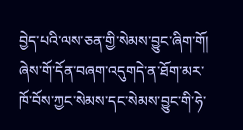བྱེད་པའི་ལས་ཅན་གྱི་སེམས་བྱུང་ཞིག་གོ། ཞེས་གོ་དོན་བཞག་འདུགདེ་ན་ཐོག་མར་ཁོ་བོས་ཀྱང་སེམས་དང་སེམས་བྱུང་གི་ཧེ་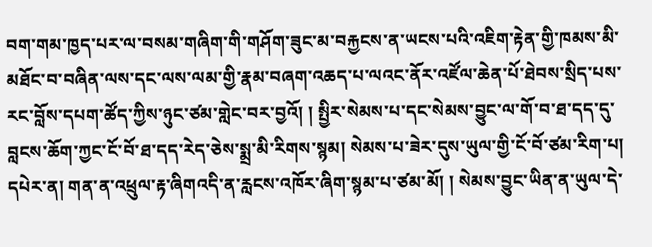བག་གམ་ཁྱད་པར་ལ་བསམ་གཞིག་གི་གཤོག་ཟུང་མ་བརྐྱངས་ན་ཡངས་པའི་འཇིག་རྟེན་གྱི་ཁམས་མི་མཐོང་བ་བཞིན་ལས་དང་ལས་ལམ་གྱི་རྣམ་བཞག་འཆད་པ་ལའང་ནོར་འཛོལ་ཆེན་པོ་ཐེབས་སྲིད་པས་རང་བློས་དཔག་ཚོད་ཀྱིས་ཉུང་ཙམ་གླེང་བར་བྱའོ། ། སྤྱིར་སེམས་པ་དང་སེམས་བྱུང་ལ་གོ་བ་ཐ་དད་དུ་བླངས་ཆོག་ཀྱང་ངོ་བོ་ཐ་དད་རེད་ཅེས་སྨྲ་མི་རིགས་སྙམ། སེམས་པ་ཟེར་དུས་ཡུལ་གྱི་ངོ་བོ་ཙམ་རིག་པ། དཔེར་ན། གན་ན་འཕྲུལ་རྟ་ཞིགའདི་ན་རླངས་འཁོར་ཞིག་སྙམ་པ་ཙམ་མོ། ། སེམས་བྱུང་ཡིན་ན་ཡུལ་དེ་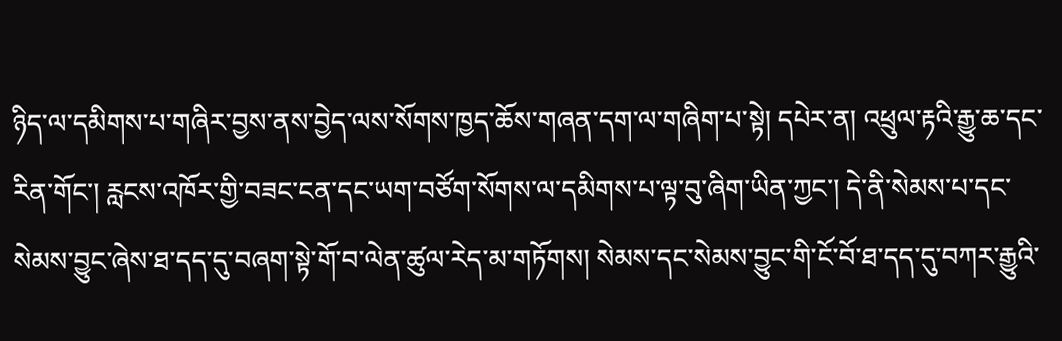ཉིད་ལ་དམིགས་པ་གཞིར་བྱས་ནས་བྱེད་ལས་སོགས་ཁྱད་ཆོས་གཞན་དག་ལ་གཞིག་པ་སྟེ། དཔེར་ན། འཕྲུལ་རྟའི་རྒྱུ་ཆ་དང་རིན་གོང་། རླངས་འཁོར་གྱི་བཟང་ངན་དང་ཡག་བཙོག་སོགས་ལ་དམིགས་པ་ལྟ་བུ་ཞིག་ཡིན་ཀྱང་། དེ་ནི་སེམས་པ་དང་སེམས་བྱུང་ཞེས་ཐ་དད་དུ་བཞག་སྟེ་གོ་བ་ལེན་ཚུལ་རེད་མ་གཏོགས། སེམས་དང་སེམས་བྱུང་གི་ངོ་བོ་ཐ་དད་དུ་བཀར་རྒྱུའི་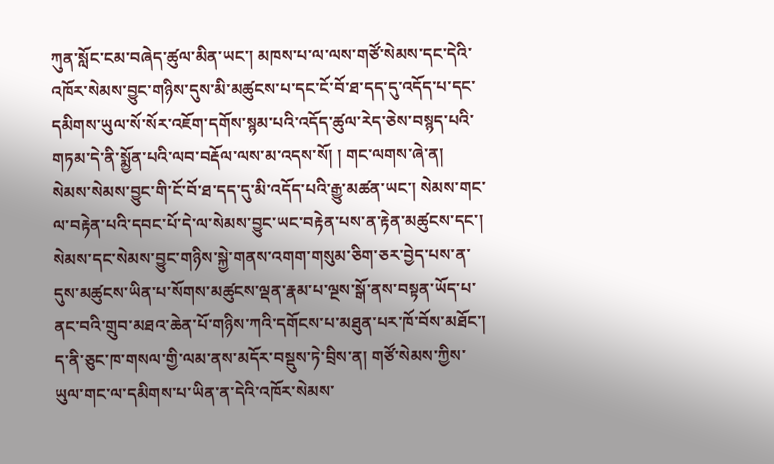ཀུན་སློང་ངམ་བཞེད་ཚུལ་མིན་ཡང་། མཁས་པ་ལ་ལས་གཙོ་སེམས་དང་དེའི་འཁོར་སེམས་བྱུང་གཉིས་དུས་མི་མཚུངས་པ་དང་ངོ་བོ་ཐ་དད་དུ་འདོད་པ་དང་དམིགས་ཡུལ་སོ་སོར་འཇོག་དགོས་སྙམ་པའི་འདོད་ཚུལ་རེད་ཅེས་བསྙད་པའི་གཏམ་དེ་ནི་སྨྱོན་པའི་ལབ་བརྡོལ་ལས་མ་འདས་སོ། ། གང་ལགས་ཞེ་ན། སེམས་སེམས་བྱུང་གི་ངོ་བོ་ཐ་དད་དུ་མི་འདོད་པའི་རྒྱུ་མཚན་ཡང་། སེམས་གང་ལ་བརྟེན་པའི་དབང་པོ་དེ་ལ་སེམས་བྱུང་ཡང་བརྟེན་པས་ན་རྟེན་མཚུངས་དང་། སེམས་དང་སེམས་བྱུང་གཉིས་སྐྱེ་གནས་འགག་གསུམ་ཅིག་ཅར་བྱེད་པས་ན་དུས་མཚུངས་ཡིན་པ་སོགས་མཚུངས་ལྡན་རྣམ་པ་ལྔས་སྒོ་ནས་བསྟན་ཡོད་པ་ནང་བའི་གྲུབ་མཐའ་ཆེན་པོ་གཉིས་ཀའི་དགོངས་པ་མཐུན་པར་ཁོ་བོས་མཐོང་། ད་ནི་ཅུང་ཁ་གསལ་གྱི་ལམ་ནས་མདོར་བསྡུས་ཏེ་བྲིས་ན། གཙོ་སེམས་ཀྱིས་ཡུལ་གང་ལ་དམིགས་པ་ཡིན་ན་དེའི་འཁོར་སེམས་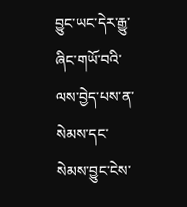བྱུང་ཡང་དེར་རྒྱུ་ཞིང་གཡོ་བའི་ལས་བྱེད་པས་ན་སེམས་དང་སེམས་བྱུང་ངེས་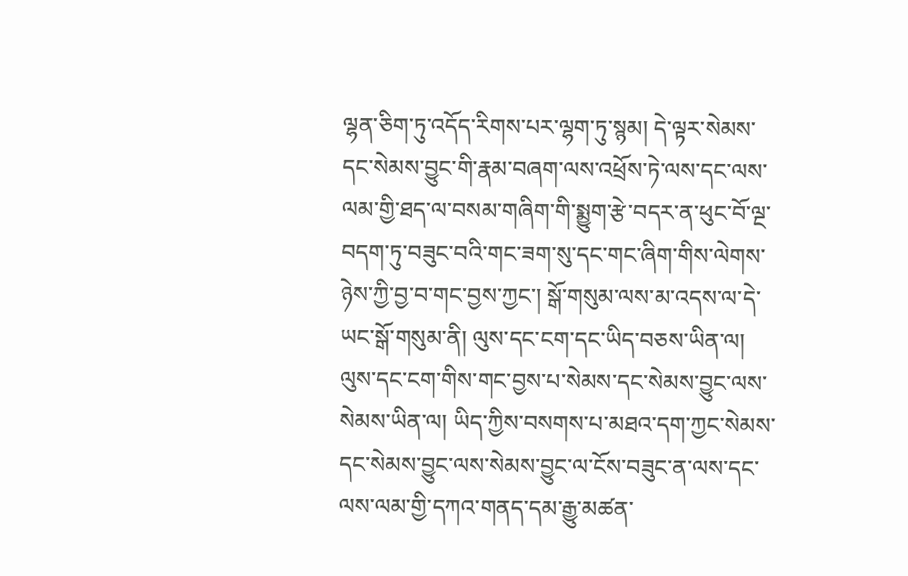ལྷན་ཅིག་ཏུ་འདོད་རིགས་པར་ལྷག་ཏུ་སྙམ། དེ་ལྟར་སེམས་དང་སེམས་བྱུང་གི་རྣམ་བཞག་ལས་འཕྲོས་ཏེ་ལས་དང་ལས་ལམ་གྱི་ཐད་ལ་བསམ་གཞིག་གི་སྨྱུག་རྩེ་བདར་ན་ཕུང་བོ་ལྔ་བདག་ཏུ་བཟུང་བའི་གང་ཟག་སུ་དང་གང་ཞིག་གིས་ལེགས་ཉེས་ཀྱི་བྱ་བ་གང་བྱས་ཀྱང་། སྒོ་གསུམ་ལས་མ་འདས་ལ་དེ་ཡང་སྒོ་གསུམ་ནི། ལུས་དང་ངག་དང་ཡིད་བཅས་ཡིན་ལ། ལུས་དང་ངག་གིས་གང་བྱས་པ་སེམས་དང་སེམས་བྱུང་ལས་སེམས་ཡིན་ལ། ཡིད་ཀྱིས་བསགས་པ་མཐའ་དག་ཀྱང་སེམས་དང་སེམས་བྱུང་ལས་སེམས་བྱུང་ལ་ངོས་བཟུང་ན་ལས་དང་ལས་ལམ་གྱི་དཀའ་གནད་དམ་རྒྱུ་མཚན་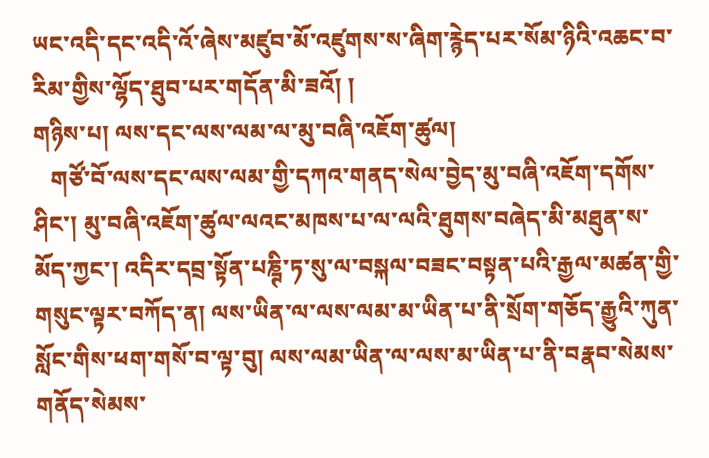ཡང་འདི་དང་འདི་འོ་ཞེས་མཛུབ་མོ་འཛུགས་ས་ཞིག་རྙེད་པར་སོམ་ཉིའི་འཆང་བ་རིམ་གྱིས་ལྷོད་ཐུབ་པར་གདོན་མི་ཟའོ། །
གཉིས་པ། ལས་དང་ལས་ལམ་ལ་མུ་བཞི་འཇོག་ཚུལ།
   གཙོ་བོ་ལས་དང་ལས་ལམ་གྱི་དཀའ་གནད་སེལ་བྱེད་མུ་བཞི་འཇོག་དགོས་ཤིང་། མུ་བཞི་འཇོག་ཚུལ་ལའང་མཁས་པ་ལ་ལའི་ཐུགས་བཞེད་མི་མཐུན་ས་མོད་ཀྱང་། འདིར་དབྲ་སྟོན་པཎྚི་ཏ་སུ་ལ་བསྐལ་བཟང་བསྟན་པའི་རྒྱལ་མཚན་གྱི་གསུང་ལྟར་བཀོད་ན། ལས་ཡིན་ལ་ལས་ལམ་མ་ཡིན་པ་ནི་སྲོག་གཅོད་རྒྱུའི་ཀུན་སློང་གིས་ཕག་གསོ་བ་ལྟ་བུ། ལས་ལམ་ཡིན་ལ་ལས་མ་ཡིན་པ་ནི་བརྣབ་སེམས་གནོད་སེམས་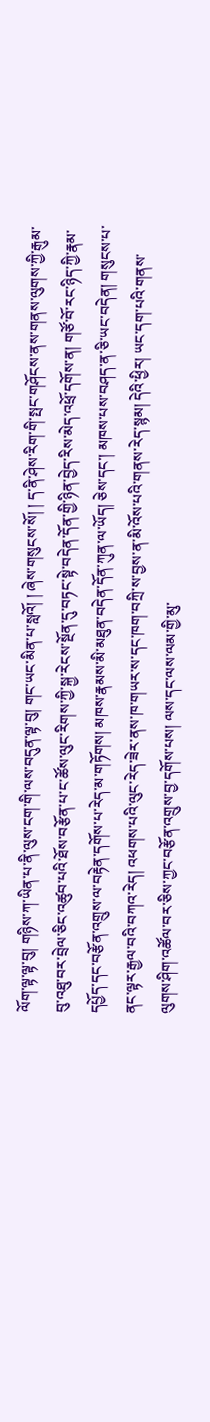ལོག་ལྟ་ལྟ་བུ། གཉིས་ཀ་ཡིན་པ་ནི་ལུས་ངག་གི་ལས་བདུན་ལྟ་བུ། གང་ཡང་མིན་པ་སླའོ། ། ཞེས་གསུངས་སོ། ། ད་ནི་ཤེས་རིག་གི་སྤང་གཤོངས་ནས་གནས་ལུགས་ཀྱི་རྒུམ་བུ་འཐུ་བར་བྲེལ་ཅིང་འཚུབ་པའི་ཐོས་བརྩོན་པ་ང་ཚོས་ལུང་རིགས་ཀྱི་སྐྱ་རེངས་སྔོན་དུ་བཏང་སྟེ་བདེན་དོན་གྱི་ཉིན་བྱེད་རིས་མེད་འཕྲོ་དགོས་ན། གཙོ་བོ་རང་ཉིད་ཀྱི་རྣམ་དཔྱོད་དང་བརྩོན་འགྲུས་ལ་བརྟེན་དགོས་པ་རེད་མ་གཏོགས། མཁས་རྣམས་མི་མཐུན་བདེན་དོན་ཀུན་ལ་ཡོད། ཅེས་དང་། མཁས་པས་བཤད་ན་ཅི་ཡང་བདེན། གསུངས་པ་ནང་ལྟར་རྒྱལ་བའི་བཀའ་རེད། འཕགས་པའི་ལུང་རེད་ཟེར་ནས་ཁ་གཡར་ས་དང་ཁག་བཀྲི་ས་བྱས་ན་མི་འོས་པའི་གནས་རེད་སྙམ། དེའི་ཕྱིར། ཡང་དག་པའི་གནས་ལུགས་ཤིག་འཚོལ་བར་ཅིས་ཀྱང་བརྩོན་འགྲུས་བྱ་དགོས་པས། ལས་དང་ལས་ལམ་གྱི་མུ་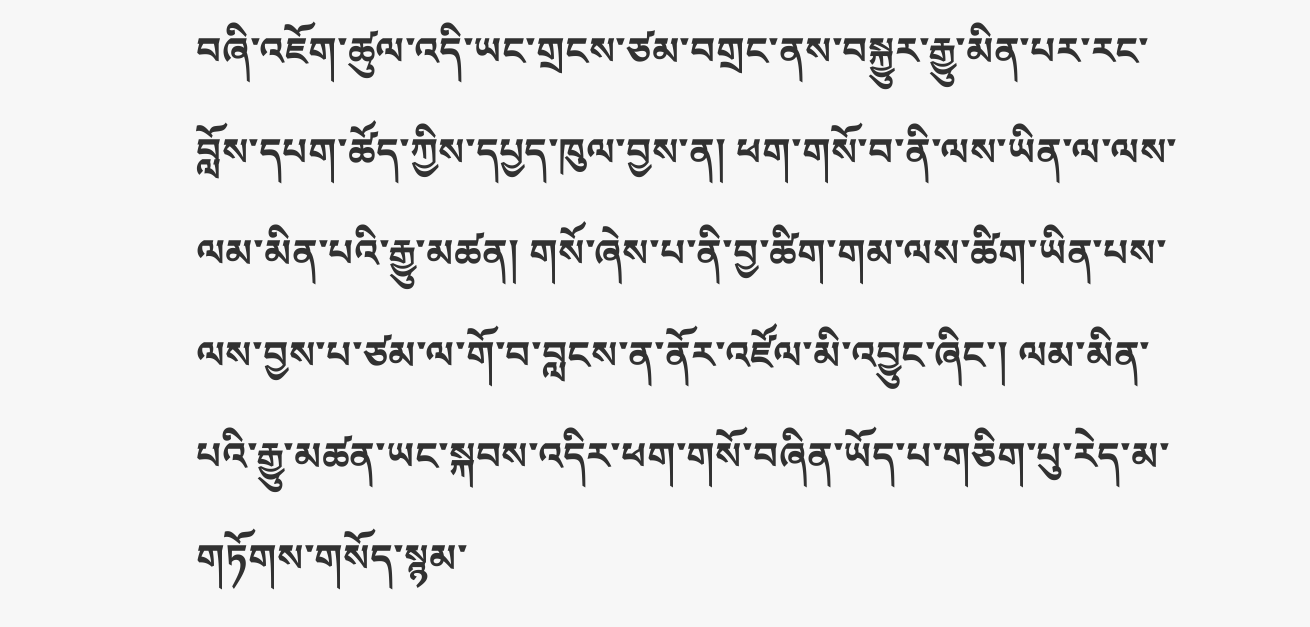བཞི་འཇོག་ཚུལ་འདི་ཡང་གྲངས་ཙམ་བགྲང་ནས་བསྐྱུར་རྒྱུ་མིན་པར་རང་བློས་དཔག་ཚོད་ཀྱིས་དཔྱད་ཁུལ་བྱས་ན། ཕག་གསོ་བ་ནི་ལས་ཡིན་ལ་ལས་ལམ་མིན་པའི་རྒྱུ་མཚན། གསོ་ཞེས་པ་ནི་བྱ་ཚིག་གམ་ལས་ཚིག་ཡིན་པས་ལས་བྱས་པ་ཙམ་ལ་གོ་བ་བླངས་ན་ནོར་འཛོལ་མི་འབྱུང་ཞིང་། ལམ་མིན་པའི་རྒྱུ་མཚན་ཡང་སྐབས་འདིར་ཕག་གསོ་བཞིན་ཡོད་པ་གཅིག་པུ་རེད་མ་གཏོགས་གསོད་སྙམ་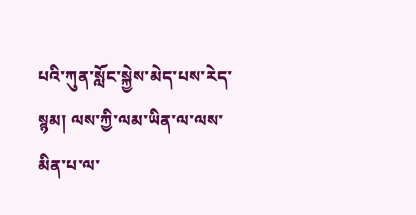པའི་ཀུན་སློང་སྐྱེས་མེད་པས་རེད་སྙམ། ལས་ཀྱི་ལམ་ཡིན་ལ་ལས་མིན་པ་ལ་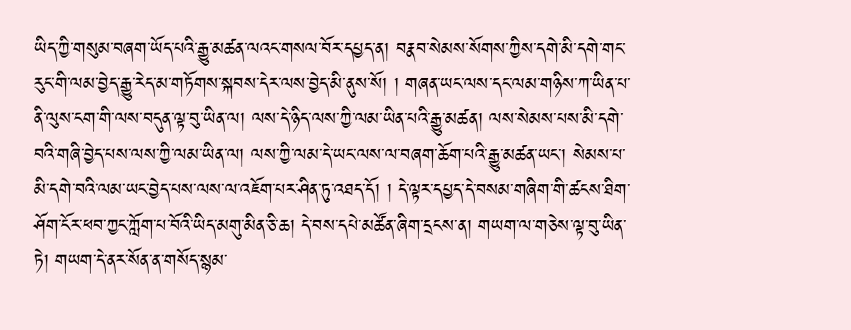ཡིད་ཀྱི་གསུམ་བཞག་ཡོད་པའི་རྒྱུ་མཚན་ལའང་གསལ་བོར་དཔྱད་ན། བརྣབ་སེམས་སོགས་ཀྱིས་དགེ་མི་དགེ་གང་རུང་གི་ལམ་བྱེད་རྒྱུ་རེད་མ་གཏོགས་སྐབས་དེར་ལས་བྱེད་མི་ནུས་སོ། ། གཞན་ཡང་ལས་དང་ལམ་གཉིས་ཀ་ཡིན་པ་ནི་ལུས་ངག་གི་ལས་བདུན་ལྟ་བུ་ཡིན་ལ། ལས་དེ་ཉིད་ལས་ཀྱི་ལམ་ཡིན་པའི་རྒྱུ་མཚན། ལས་སེམས་པས་མི་དགེ་བའི་གཞི་བྱེད་པས་ལས་ཀྱི་ལམ་ཡིན་ལ། ལས་ཀྱི་ལམ་དེ་ཡང་ལས་ལ་བཞག་ཆོག་པའི་རྒྱུ་མཚན་ཡང་། སེམས་པ་མི་དགེ་བའི་ལམ་ཡང་བྱེད་པས་ལས་ལ་འཇོག་པར་ཤིན་ཏུ་འཐད་དོ། ། དེ་ལྟར་དཔྱད་དེ་བསམ་གཞིག་གི་ཚངས་ཐིག་ཤོག་ངོར་ཕབ་ཀྱང་ཀློག་པ་བོའི་ཡིད་མགུ་མིན་ཅི་ཆ། དེ་བས་དཔེ་མཚོན་ཞིག་དྲངས་ན། གཡག་ལ་གཅེས་ལྟ་བུ་ཡིན་ཏེ། གཡག་དེ་ནར་སོན་ན་གསོད་སྙམ་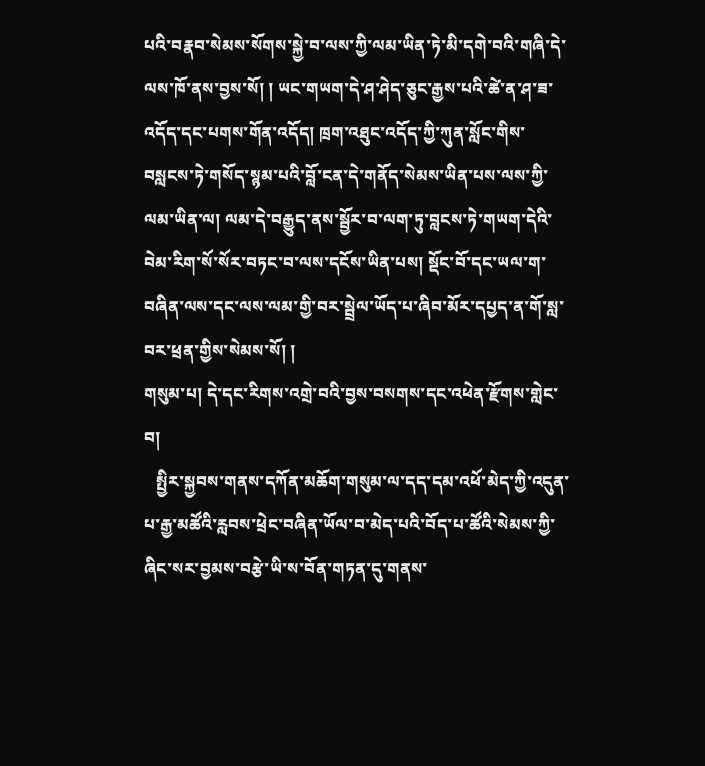པའི་བརྣབ་སེམས་སོགས་སྐྱེ་བ་ལས་ཀྱི་ལམ་ཡིན་ཏེ་མི་དགེ་བའི་གཞི་དེ་ལས་ཁོ་ནས་བྱས་སོ། ། ཡང་གཡག་དེ་ཤ་ཤེད་ཅུང་རྒྱས་པའི་ཚེ་ན་ཤ་ཟ་འདོད་དང་པགས་གོན་འདོད། ཁྲག་འཐུང་འདོད་ཀྱི་ཀུན་སློང་གིས་བསླངས་ཏེ་གསོད་སྙམ་པའི་བློ་ངན་དེ་གནོད་སེམས་ཡིན་པས་ལས་ཀྱི་ལམ་ཡིན་ལ། ལམ་དེ་བརྒྱུད་ནས་སྦྱོར་བ་ལག་ཏུ་བླངས་ཏེ་གཡག་དེའི་བེམ་རིག་སོ་སོར་བཏང་བ་ལས་དངོས་ཡིན་པས། སྡོང་བོ་དང་ཡལ་ག་བཞིན་ལས་དང་ལས་ལམ་གྱི་བར་སྦྲེལ་ཡོད་པ་ཞིབ་མོར་དཔྱད་ན་གོ་སླ་བར་ཕྲན་གྱིས་སེམས་སོ། །
གསུམ་པ། དེ་དང་རིགས་འགྲེ་བའི་བྱས་བསགས་དང་འཕེན་རྫོགས་གླེང་བ།
   སྤྱིར་སྐྱབས་གནས་དཀོན་མཆོག་གསུམ་ལ་དད་དམ་འཕོ་མེད་ཀྱི་འདུན་པ་རྒྱ་མཚོའི་རླབས་ཕྲེང་བཞིན་ཡོལ་བ་མེད་པའི་བོད་པ་ཚོའི་སེམས་ཀྱི་ཞིང་སར་བྱམས་བརྩེ་ཡི་ས་བོན་གཏན་དུ་གནས་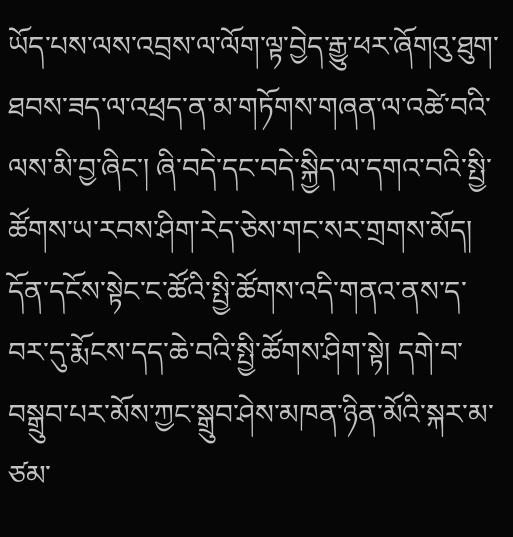ཡོད་པས་ལས་འབྲས་ལ་ལོག་ལྟ་བྱེད་རྒྱུ་ཕར་ཞོགའུ་ཐུག་ཐབས་ཟད་ལ་འཕྲད་ན་མ་གཏོགས་གཞན་ལ་འཚེ་བའི་ལས་མི་བྱ་ཞིང་། ཞི་བདེ་དང་བདེ་སྐྱིད་ལ་དགའ་བའི་སྤྱི་ཚོགས་ཡ་རབས་ཤིག་རེད་ཅེས་གང་སར་གྲགས་མོད། དོན་དངོས་སྟེང་ང་ཚོའི་སྤྱི་ཚོགས་འདི་གནའ་ནས་ད་བར་དུ་རྨོངས་དད་ཆེ་བའི་སྤྱི་ཚོགས་ཤིག་སྟེ། དགེ་བ་བསྒྲུབ་པར་མོས་ཀྱང་སྒྲུབ་ཤེས་མཁན་ཉིན་མོའི་སྐར་མ་ཙམ་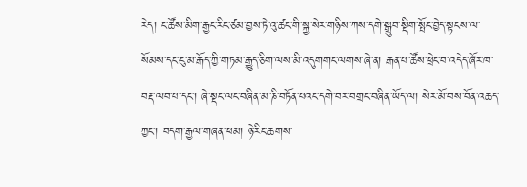རེད། ང་ཚོས་མིག་རྒྱང་རིང་ཙམ་བྱས་ཏེ་འུ་ཚང་གི་སྐྱ་སེར་གཉིས་ཀས་དགེ་སྒྲུབ་སྡིག་སྤོང་བྱེད་སྟངས་ལ་སོམས་དང་ངུ་མ་རྒོད་ཀྱི་གཏམ་རྒྱུད་ཅིག་ལས་མི་འདུགགང་ལགས་ཞེ་ན། རྒན་པ་ཚོས་ཕྲེང་བ་འདེད་ཞོར་ཁ་བརྡ་ལབ་པ་དང་། ཞེ་སྡང་ལང་བཞིན་མ་ཎི་བཏོན་པའང་དགེ་བར་བགྲང་བཞིན་ཡོད་ལ། སེར་མོ་བས་བོན་འཆད་ཀྱང་། བདག་རྒྱལ་གཞན་ཕམ། ཉེ་རིང་ཆགས་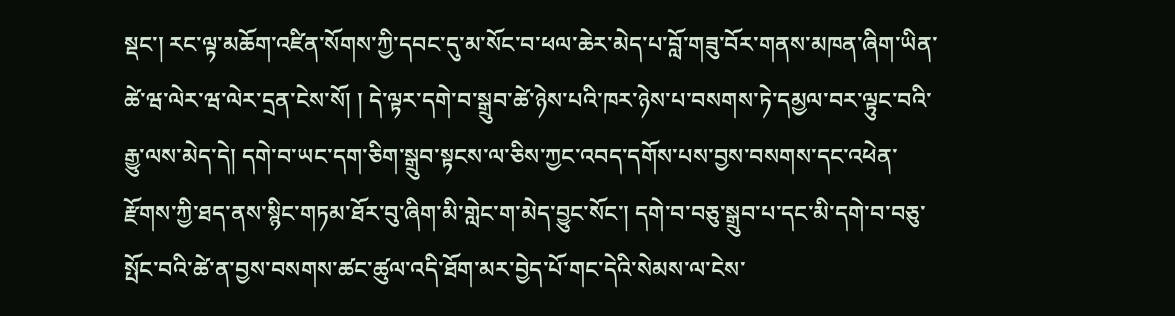སྡང་། རང་ལྟ་མཆོག་འཛིན་སོགས་ཀྱི་དབང་དུ་མ་སོང་བ་ཕལ་ཆེར་མེད་པ་བློ་གཟུ་བོར་གནས་མཁན་ཞིག་ཡིན་ཚེ་ཝ་ལེར་ཝ་ལེར་དྲན་ངེས་སོ། ། དེ་ལྟར་དགེ་བ་སྒྲུབ་ཚེ་ཉེས་པའི་ཁར་ཉེས་པ་བསགས་ཏེ་དམྱལ་བར་ལྟུང་བའི་རྒྱུ་ལས་མེད་དེ། དགེ་བ་ཡང་དག་ཅིག་སྒྲུབ་སྟངས་ལ་ཅིས་ཀྱང་འབད་དགོས་པས་བྱས་བསགས་དང་འཕེན་རྫོགས་ཀྱི་ཐད་ནས་སྙིང་གཏམ་ཐོར་བུ་ཞིག་མི་གླེང་ག་མེད་བྱུང་སོང་། དགེ་བ་བཅུ་སྒྲུབ་པ་དང་མི་དགེ་བ་བཅུ་སྤོང་བའི་ཚེ་ན་བྱས་བསགས་ཚང་ཚུལ་འདི་ཐོག་མར་བྱེད་པོ་གང་དེའི་སེམས་ལ་ངེས་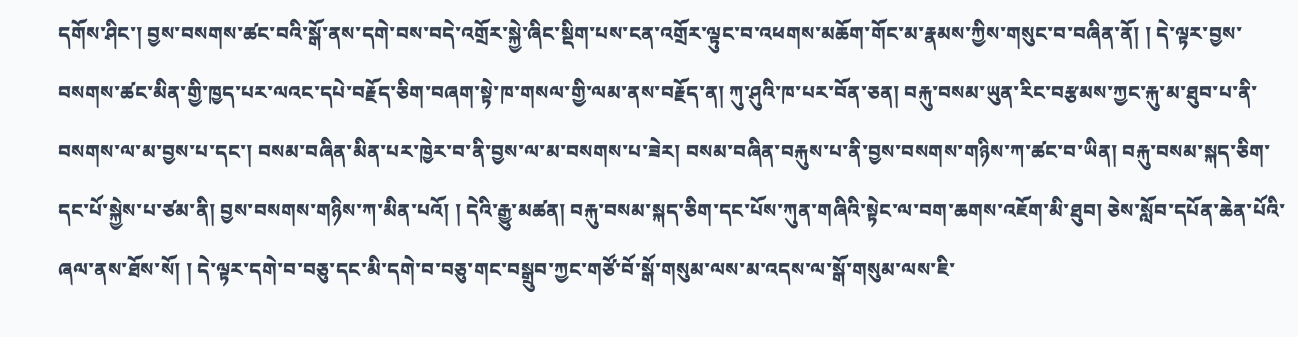དགོས་ཤིང་། བྱས་བསགས་ཚང་བའི་སྒོ་ནས་དགེ་བས་བདེ་འགྲོར་སྐྱེ་ཞིང་སྡིག་པས་ངན་འགྲོར་ལྟུང་བ་འཕགས་མཆོག་གོང་མ་རྣམས་ཀྱིས་གསུང་བ་བཞིན་ནོ། ། དེ་ལྟར་བྱས་བསགས་ཚང་མིན་གྱི་ཁྱད་པར་ལའང་དཔེ་བརྗོད་ཅིག་བཞག་སྟེ་ཁ་གསལ་གྱི་ལམ་ནས་བརྗོད་ན། ཀུ་ཤུའི་ཁ་པར་བོན་ཅན། བརྐུ་བསམ་ཡུན་རིང་བརྩམས་ཀྱང་རྐུ་མ་ཐུབ་པ་ནི་བསགས་ལ་མ་བྱས་པ་དང་། བསམ་བཞིན་མིན་པར་ཁྱེར་བ་ནི་བྱས་ལ་མ་བསགས་པ་ཟེར། བསམ་བཞིན་བརྐུས་པ་ནི་བྱས་བསགས་གཉིས་ཀ་ཚང་བ་ཡིན། བརྐུ་བསམ་སྐད་ཅིག་དང་པོ་སྐྱེས་པ་ཙམ་ནི། བྱས་བསགས་གཉིས་ཀ་མིན་པའོ། ། དེའི་རྒྱུ་མཚན། བརྐུ་བསམ་སྐད་ཅིག་དང་པོས་ཀུན་གཞིའི་སྟེང་ལ་བག་ཆགས་འཇོག་མི་ཐུབ། ཅེས་སློབ་དཔོན་ཆེན་པོའི་ཞལ་ནས་ཐོས་སོ། ། དེ་ལྟར་དགེ་བ་བཅུ་དང་མི་དགེ་བ་བཅུ་གང་བསྒྲུབ་ཀྱང་གཙོ་བོ་སྒོ་གསུམ་ལས་མ་འདས་ལ་སྒོ་གསུམ་ལས་ཇི་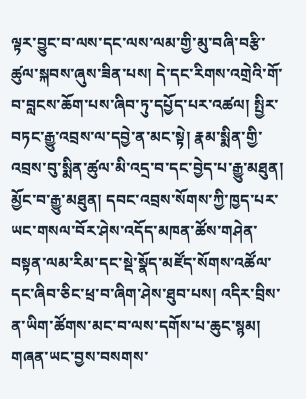ལྟར་བྱུང་བ་ལས་དང་ལས་ལམ་གྱི་མུ་བཞི་བརྩི་ཚུལ་སྐབས་ཞུས་ཟིན་པས། དེ་དང་རིགས་འགྲེའི་གོ་བ་བླངས་ཆོག་པས་ཞིབ་ཏུ་དཔྱོད་པར་འཚལ། སྤྱིར་བཏང་རྒྱུ་འབྲས་ལ་དབྱེ་ན་མང་སྟེ། རྣམ་སྨིན་གྱི་འབྲས་བུ་སྨིན་ཚུལ་མི་འདྲ་བ་དང་བྱེད་པ་རྒྱུ་མཐུན། མྱོང་བ་རྒྱུ་མཐུན། དབང་འབྲས་སོགས་ཀྱི་ཁྱད་པར་ཡང་གསལ་བོར་ཤེས་འདོད་མཁན་ཚོས་གཤེན་བསྟན་ལམ་རིམ་དང་སྡེ་སྣོད་མཛོད་སོགས་འཚོལ་དང་ཞིབ་ཅིང་ཕྲ་བ་ཞིག་ཤེས་ཐུབ་པས། འདིར་བྲིས་ན་ཡིག་ཚོགས་མང་བ་ལས་དགོས་པ་ཆུང་སྙམ། གཞན་ཡང་བྱས་བསགས་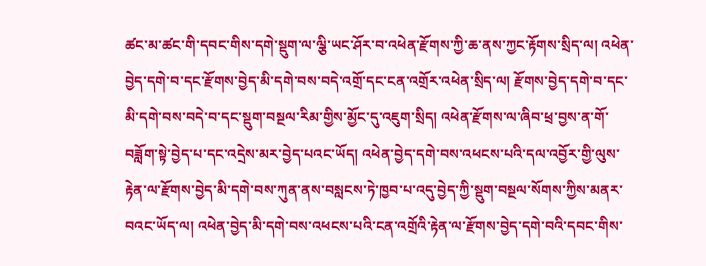ཚང་མ་ཚང་གི་དབང་གིས་དགེ་སྡུག་ལ་ལྕི་ཡང་ཤོར་བ་འཕེན་རྫོགས་ཀྱི་ཆ་ནས་ཀྱང་རྟོགས་སྲིད་ལ། འཕེན་བྱེད་དགེ་བ་དང་རྫོགས་བྱེད་མི་དགེ་བས་བདེ་འགྲོ་དང་ངན་འགྲོར་འཕེན་སྲིད་ལ། རྫོགས་བྱེད་དགེ་བ་དང་མི་དགེ་བས་བདེ་བ་དང་སྡུག་བསྔལ་རིམ་གྱིས་མྱོང་དུ་འཇུག་སྲིད། འཕེན་རྫོགས་ལ་ཞིབ་ཕྲ་བྱས་ན་གོ་བཟློག་སྟེ་བྱེད་པ་དང་འདྲེས་མར་བྱེད་པའང་ཡོད། འཕེན་བྱེད་དགེ་བས་འཕངས་པའི་དལ་འབྱོར་གྱི་ལུས་རྟེན་ལ་རྫོགས་བྱེད་མི་དགེ་བས་ཀུན་ནས་བསླངས་ཏེ་ཁྱབ་པ་འདུ་བྱེད་ཀྱི་སྡུག་བསྔལ་སོགས་ཀྱིས་མནར་བའང་ཡོད་ལ། འཕེན་བྱེད་མི་དགེ་བས་འཕངས་པའི་ངན་འགྲོའི་རྟེན་ལ་རྫོགས་བྱེད་དགེ་བའི་དབང་གིས་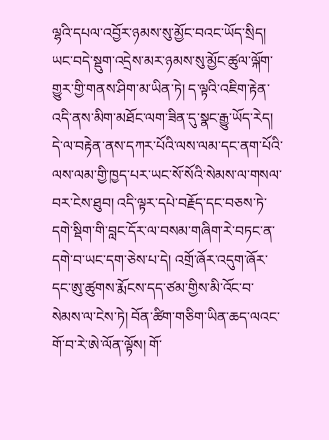ལྷའི་དཔལ་འབྱོར་ཉམས་སུ་མྱོང་བའང་ཡོད་སྲིད། ཡང་བདེ་སྡུག་འདྲེས་མར་ཉམས་སུ་མྱོང་ཚུལ་ལྐོག་གྱུར་གྱི་གནས་ཤིག་མ་ཡིན་ཏེ། ད་ལྟའི་འཇིག་རྟེན་འདི་ནས་མིག་མཐོང་ལག་ཟིན་དུ་སྣང་རྒྱུ་ཡོད་རེད། དེ་ལ་བརྟེན་ནས་དཀར་པོའི་ལས་ལམ་དང་ནག་པོའི་ལས་ལམ་གྱི་ཁྱད་པར་ཡང་སོ་སོའི་སེམས་ལ་གསལ་བར་ངེས་ཐུབ། འདི་ལྟར་དཔེ་བརྗོད་དང་བཅས་ཏེ་དགེ་སྡིག་གི་བླང་དོར་ལ་བསམ་གཞིག་རེ་བཏང་ན་དགེ་བ་ཡང་དག་ཅེས་པ་དེ། འགྲོ་ཞོར་འདུག་ཞོར་དང་ཨུ་ཚུགས་རྨོངས་དད་ཙམ་གྱིས་མི་འོང་བ་སེམས་ལ་ངེས་ཏེ། བོན་ཚིག་གཅིག་ཡིན་ཆད་ལའང་གོ་བ་རེ་ཨེ་ལོན་ལྟོས། གོ་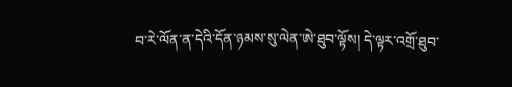བ་རེ་ལོན་ན་དེའི་དོན་ཉམས་སུ་ལེན་ཨེ་ཐུབ་ལྟོས། དེ་ལྟར་འགྲོ་ཐུབ་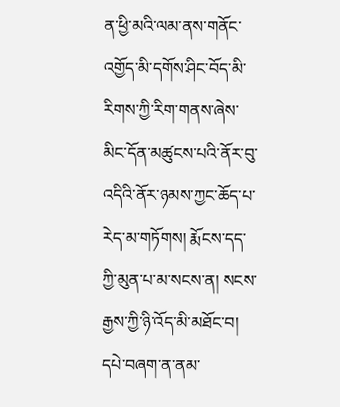ན་ཕྱི་མའི་ལམ་ནས་གནོང་འགྱོད་མི་དགོས་ཤིང་བོད་མི་རིགས་ཀྱི་རིག་གནས་ཞེས་མིང་དོན་མཚུངས་པའི་ནོར་བུ་འདིའི་ནོར་ཉམས་ཀྱང་ཆོད་པ་རེད་མ་གཏོགས། རྨོངས་དད་ཀྱི་མུན་པ་མ་སངས་ན། སངས་རྒྱས་ཀྱི་ཉི་འོད་མི་མཐོང་བ། དཔེ་བཞག་ན་ནམ་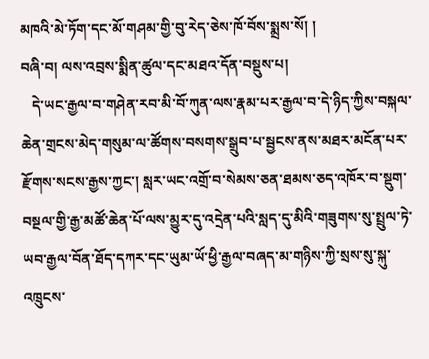མཁའི་མེ་ཏོག་དང་མོ་གཤམ་གྱི་བུ་རེད་ཅེས་ཁོ་བོས་སྨྲས་སོ། །
བཞི་བ། ལས་འབྲས་སྨིན་ཚུལ་དང་མཐའ་དོན་བསྡུས་པ།
   དེ་ཡང་རྒྱལ་བ་གཤེན་རབ་མི་བོ་ཀུན་ལས་རྣམ་པར་རྒྱལ་བ་དེ་ཉིད་ཀྱིས་བསྐལ་ཆེན་གྲངས་མེད་གསུམ་ལ་ཚོགས་བསགས་སྒྲུབ་པ་སྦྱངས་ནས་མཐར་མངོན་པར་རྫོགས་སངས་རྒྱས་ཀྱང་། སླར་ཡང་འགྲོ་བ་སེམས་ཅན་ཐམས་ཅད་འཁོར་བ་སྡུག་བསྔལ་གྱི་རྒྱ་མཚོ་ཆེན་པོ་ལས་མྱུར་དུ་འདྲེན་པའི་སླད་དུ་མིའི་གཟུགས་སུ་སྤྲུལ་ཏེ་ཡབ་རྒྱལ་བོན་ཐོད་དཀར་དང་ཡུམ་ཡོ་ཕྱི་རྒྱལ་བཞད་མ་གཉིས་ཀྱི་སྲས་སུ་སྐུ་འཁྲུངས་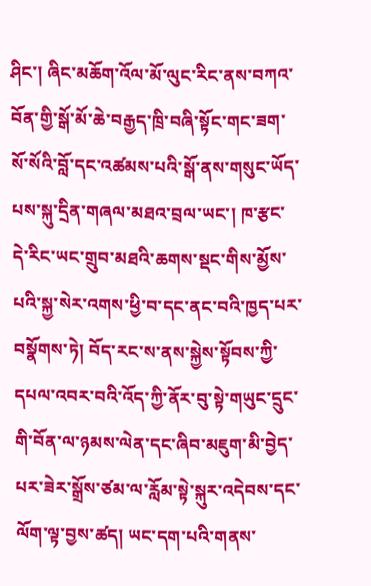ཤིང་། ཞིང་མཆོག་འོལ་མོ་ལུང་རིང་ནས་བཀའ་བོན་གྱི་སྒོ་མོ་ཆེ་བརྒྱད་ཁྲི་བཞི་སྟོང་གང་ཟག་སོ་སོའི་བློ་དང་འཚམས་པའི་སྒོ་ནས་གསུང་ཡོད་པས་སྐུ་དྲིན་གཞལ་མཐའ་བྲལ་ཡང་། ཁ་རྩང་དེ་རིང་ཡང་གྲུབ་མཐའི་ཆགས་སྡང་གིས་མྱོས་པའི་སྐྱ་སེར་འགས་ཕྱི་བ་དང་ནང་བའི་ཁྱད་པར་བསྣོགས་ཏེ། བོད་རང་ས་ནས་སྐྱེས་སྟོབས་ཀྱི་དཔལ་འབར་བའི་འོད་ཀྱི་ནོར་བུ་སྟེ་གཡུང་དྲུང་གི་བོན་ལ་ཉམས་ལེན་དང་ཞིབ་མཇུག་མི་བྱེད་པར་ཟེར་སྒྲོས་ཙམ་ལ་རློམ་སྟེ་སྐུར་འདེབས་དང་ལོག་ལྟ་བྱས་ཚད། ཡང་དག་པའི་གནས་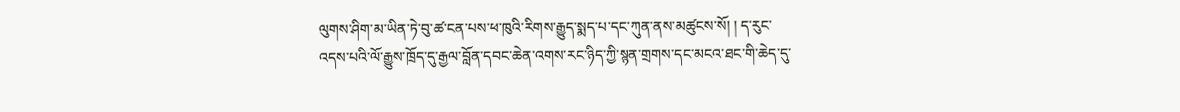ལུགས་ཤིག་མ་ཡིན་ཏེ་བུ་ཚ་ངན་པས་ཕ་ཁུའི་རིགས་རྒྱུད་སྨད་པ་དང་ཀུན་ནས་མཚུངས་སོ། ། ད་རུང་འདས་པའི་ལོ་རྒྱུས་ཁྲོད་དུ་རྒྱལ་བློན་དབང་ཆེན་འགས་རང་ཉིད་ཀྱི་སྙན་གྲགས་དང་མངའ་ཐང་གི་ཆེད་དུ་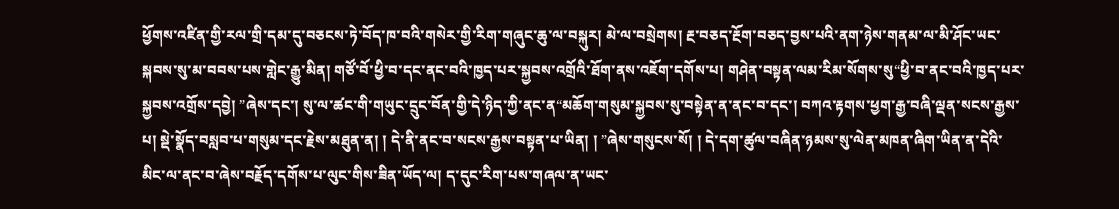ཕྱོགས་འཛིན་གྱི་རལ་གྲི་དམ་དུ་བཅངས་ཏེ་བོད་ཁ་བའི་གསེར་གྱི་རིག་གཞུང་ཆུ་ལ་བསྐུར། མེ་ལ་བསྲེགས། རྔ་བཅད་རྔོག་བཅད་བྱས་པའི་ནག་ཉེས་གནམ་ལ་མི་ཤོང་ཡང་སྐབས་སུ་མ་བབས་པས་གླེང་རྒྱུ་མིན། གཙོ་བོ་ཕྱི་བ་དང་ནང་བའི་ཁྱད་པར་སྐྱབས་འགྲོའི་ཐོག་ནས་འཇོག་དགོས་པ། གཤེན་བསྟན་ལམ་རིམ་སོགས་སུ“ཕྱི་བ་ནང་བའི་ཁྱད་པར་སྐྱབས་འགྲོས་དབྱེ། ”ཞེས་དང་། སུ་ལ་ཚང་གི་གཡུང་དྲུང་བོན་གྱི་དེ་ཉིད་ཀྱི་ནང་ན“མཆོག་གསུམ་སྐྱབས་སུ་བསྟེན་ན་ནང་བ་དང་། བཀའ་རྟགས་ཕྱག་རྒྱ་བཞི་ལྡན་སངས་རྒྱས་པ། སྡེ་སྣོད་བསླབ་པ་གསུམ་དང་རྗེས་མཐུན་ན། ། དེ་ནི་ནང་བ་སངས་རྒྱས་བསྟན་པ་ཡིན། ། ”ཞེས་གསུངས་སོ། ། དེ་དག་ཚུལ་བཞིན་ཉམས་སུ་ལེན་མཁན་ཞིག་ཡིན་ན་དེའི་མིང་ལ་ནང་བ་ཞེས་བརྗོད་དགོས་པ་ལུང་གིས་ཟིན་ཡོད་ལ། ད་དུང་རིག་པས་གཞལ་ན་ཡང་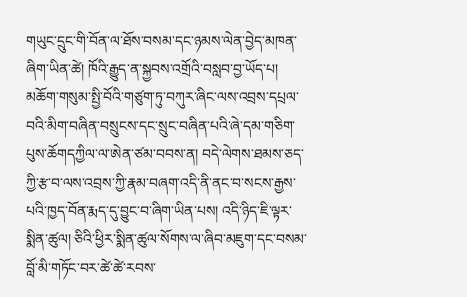གཡུང་དྲུང་གི་བོན་ལ་ཐོས་བསམ་དང་ཉམས་ལེན་བྱེད་མཁན་ཞིག་ཡིན་ཚེ། ཁོའི་རྒྱུད་ན་སྐྱབས་འགྲོའི་བསླབ་བྱ་ཡོད་པ། མཆོག་གསུམ་སྤྱི་བོའི་གཙུག་ཏུ་བཀུར་ཞིང་ལས་འབྲས་དཔྲལ་བའི་མིག་བཞིན་བསྲུངས་དང་སྲུང་བཞིན་པའི་ཞེ་དམ་གཅིག་པུས་ཆོགདཀྱིལ་ལ་ཨེན་ཙམ་བབས་ན། བདེ་ལེགས་ཐམས་ཅད་ཀྱི་རྩ་བ་ལས་འབྲས་ཀྱི་རྣམ་བཞག་འདི་ནི་ནང་བ་སངས་རྒྱས་པའི་ཁྱད་བོན་རྨད་དུ་བྱུང་བ་ཞིག་ཡིན་པས། འདི་ཉིད་ཇི་ལྟར་སྨིན་ཚུལ། ཅིའི་ཕྱིར་སྨིན་ཚུལ་སོགས་ལ་ཞིབ་མཇུག་དང་བསམ་བློ་མི་གཏོང་བར་ཚེ་ཚེ་རབས་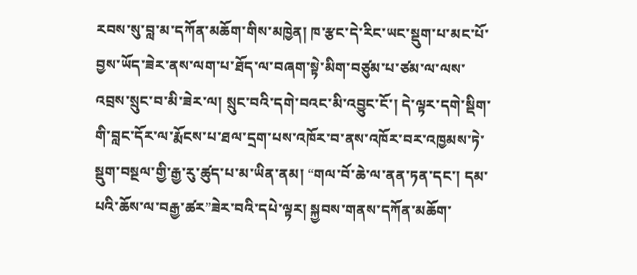རབས་སུ་བླ་མ་དཀོན་མཆོག་གིས་མཁྱེན། ཁ་རྩང་དེ་རིང་ཡང་སྡུག་པ་མང་པོ་བྱས་ཡོད་ཟེར་ནས་ལག་པ་ཐོད་ལ་བཞག་སྟེ་མིག་བཙུམ་པ་ཙམ་ལ་ལས་འབྲས་སྲུང་བ་མི་ཟེར་ལ། སྲུང་བའི་དགེ་བའང་མི་འབྱུང་ངོ་། དེ་ལྟར་དགེ་སྡིག་གི་བླང་དོར་ལ་རྨོངས་པ་ཐལ་དྲག་པས་འཁོར་བ་ནས་འཁོར་བར་འཁྱམས་ཏེ་སྡུག་བསྔལ་གྱི་རྒྱ་རུ་ཚུད་པ་མ་ཡིན་ནམ། “གལ་བོ་ཆེ་ལ་ནན་ཏན་དང་། དམ་པའི་ཆོས་ལ་བརྒྱ་ཚར”ཟེར་བའི་དཔེ་ལྟར། སྐྱབས་གནས་དཀོན་མཆོག་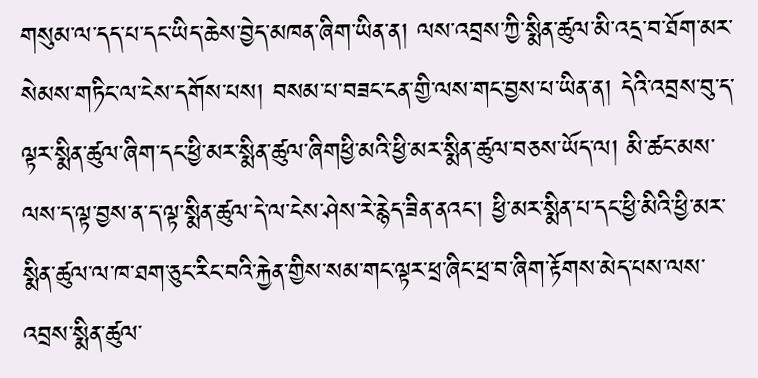གསུམ་ལ་དད་པ་དང་ཡིད་ཆེས་བྱེད་མཁན་ཞིག་ཡིན་ན། ལས་འབྲས་ཀྱི་སྨིན་ཚུལ་མི་འདྲ་བ་ཐོག་མར་སེམས་གཏིང་ལ་ངེས་དགོས་པས། བསམ་པ་བཟང་ངན་གྱི་ལས་གང་བྱས་པ་ཡིན་ན། དེའི་འབྲས་བུ་ད་ལྟར་སྨིན་ཚུལ་ཞིག་དང་ཕྱི་མར་སྨིན་ཚུལ་ཞིགཕྱི་མའི་ཕྱི་མར་སྨིན་ཚུལ་བཅས་ཡོད་ལ། མི་ཚང་མས་ལས་ད་ལྟ་བྱས་ན་ད་ལྟ་སྨིན་ཚུལ་དེ་ལ་ངེས་ཤེས་རེ་རྙེད་ཟིན་ནའང་། ཕྱི་མར་སྨིན་པ་དང་ཕྱི་མིའི་ཕྱི་མར་སྨིན་ཚུལ་ལ་ཁ་ཐག་ཅུང་རིང་བའི་རྐྱེན་གྱིས་སམ་གང་ལྟར་ཕྲ་ཞིང་ཕྲ་བ་ཞིག་རྟོགས་མེད་པས་ལས་འབྲས་སྨིན་ཚུལ་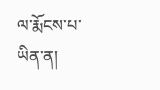ལ་རྨོངས་པ་ཡིན་ན།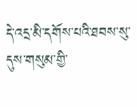དེ་འདྲ་མི་དགོས་པའི་ཐབས་སུ་དུས་གསུམ་གྱི་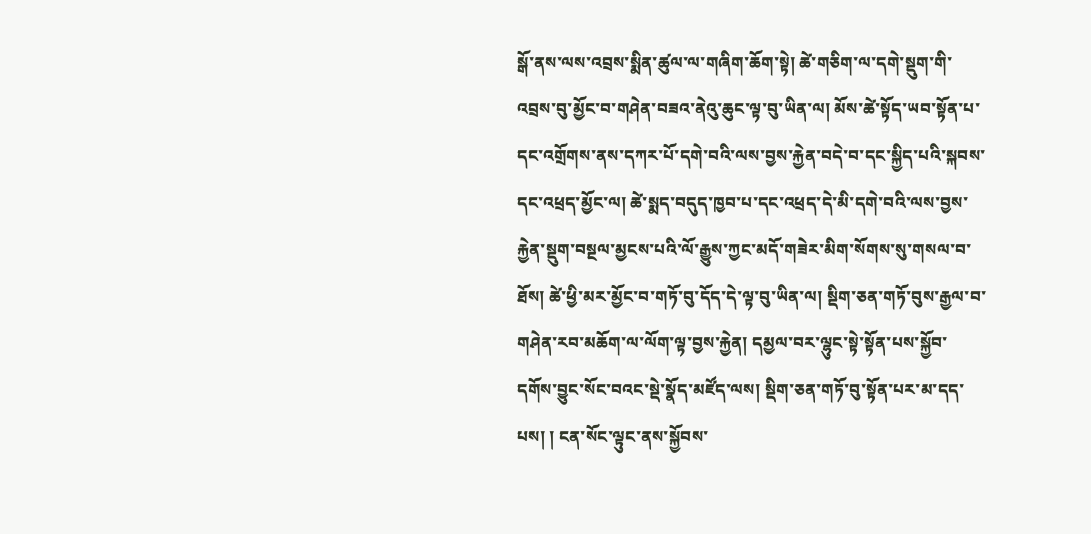སྒོ་ནས་ལས་འབྲས་སྨིན་ཚུལ་ལ་གཞིག་ཆོག་སྟེ། ཚེ་གཅིག་ལ་དགེ་སྡུག་གི་འབྲས་བུ་མྱོང་བ་གཤེན་བཟའ་ནེའུ་ཆུང་ལྟ་བུ་ཡིན་ལ། མོས་ཚེ་སྟོད་ཡབ་སྟོན་པ་དང་འགྲོགས་ནས་དཀར་པོ་དགེ་བའི་ལས་བྱས་རྐྱེན་བདེ་བ་དང་སྐྱིད་པའི་སྐབས་དང་འཕྲད་མྱོང་ལ། ཚེ་སྨད་བདུད་ཁྱབ་པ་དང་འཕྲད་དེ་མི་དགེ་བའི་ལས་བྱས་རྐྱེན་སྡུག་བསྔལ་མྱངས་པའི་ལོ་རྒྱུས་ཀྱང་མདོ་གཟེར་མིག་སོགས་སུ་གསལ་བ་ཐོས། ཚེ་ཕྱི་མར་མྱོང་བ་གཏོ་བུ་དོད་དེ་ལྟ་བུ་ཡིན་ལ། སྡིག་ཅན་གཏོ་བུས་རྒྱལ་བ་གཤེན་རབ་མཆོག་ལ་ལོག་ལྟ་བྱས་རྐྱེན། དམྱལ་བར་ལྷུང་སྟེ་སྟོན་པས་སྐྱོབ་དགོས་བྱུང་སོང་བའང་སྡེ་སྣོད་མཛོད་ལས། སྡིག་ཅན་གཏོ་བུ་སྟོན་པར་མ་དད་པས། ། ངན་སོང་ལྟུང་ནས་སྐྱོབས་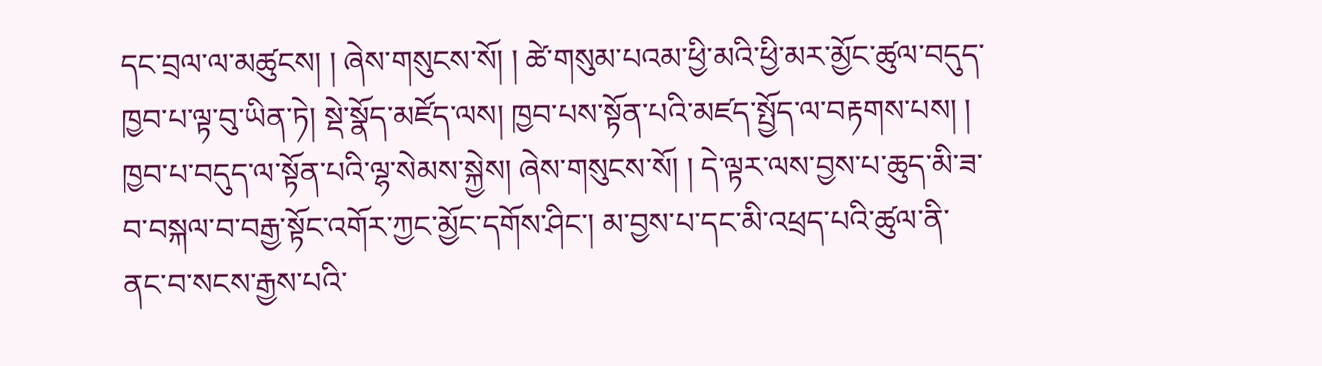དང་བྲལ་ལ་མཚུངས། ། ཞེས་གསུངས་སོ། ། ཚེ་གསུམ་པའམ་ཕྱི་མའི་ཕྱི་མར་མྱོང་ཚུལ་བདུད་ཁྱབ་པ་ལྟ་བུ་ཡིན་ཏེ། སྡེ་སྣོད་མཛོད་ལས། ཁྱབ་པས་སྟོན་པའི་མཛད་སྤྱོད་ལ་བརྟགས་པས། ། ཁྱབ་པ་བདུད་ལ་སྟོན་པའི་ལྷ་སེམས་སྐྱེས། ཞེས་གསུངས་སོ། ། དེ་ལྟར་ལས་བྱས་པ་ཆུད་མི་ཟ་བ་བསྐལ་བ་བརྒྱ་སྟོང་འགོར་ཀྱང་མྱོང་དགོས་ཤིང་། མ་བྱས་པ་དང་མི་འཕྲད་པའི་ཚུལ་ནི་ནང་བ་སངས་རྒྱས་པའི་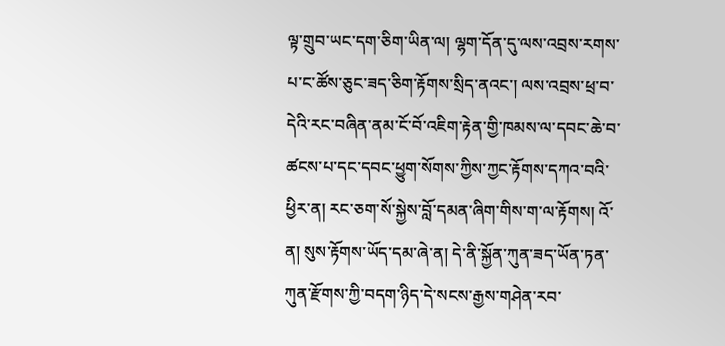ལྟ་གྲུབ་ཡང་དག་ཅིག་ཡིན་ལ། ལྷག་དོན་དུ་ལས་འབྲས་རགས་པ་ང་ཚོས་ཅུང་ཟད་ཅིག་རྟོགས་སྲིད་ནའང་། ལས་འབྲས་ཕྲ་བ་དེའི་རང་བཞིན་ནམ་ངོ་བོ་འཇིག་རྟེན་གྱི་ཁམས་ལ་དབང་ཆེ་བ་ཚངས་པ་དང་དབང་ཕྱུག་སོགས་ཀྱིས་ཀྱང་རྟོགས་དཀའ་བའི་ཕྱིར་ན། རང་ཅག་སོ་སྐྱེས་བློ་དམན་ཞིག་གིས་ག་ལ་རྟོགས། འོ་ན། སུས་རྟོགས་ཡོད་དམ་ཞེ་ན། དེ་ནི་སྐྱོན་ཀུན་ཟད་ཡོན་ཏན་ཀུན་རྫོགས་ཀྱི་བདག་ཉིད་དེ་སངས་རྒྱས་གཤེན་རབ་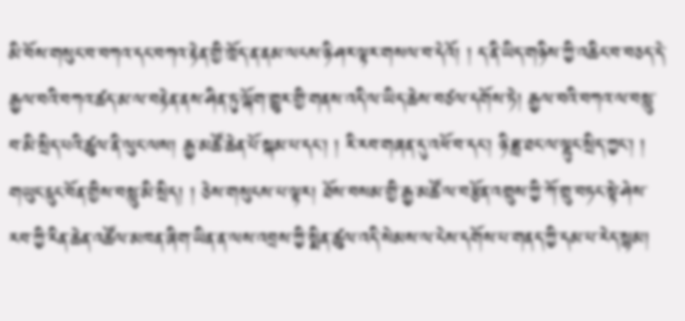མི་བོས་གསུང་བ་བཀའ་དང་བཀའ་རྟེན་གྱི་ཁྲོད་ན་ནམ་ལངས་ཉི་ཤར་ལྟར་གསལ་བ་དེའོ། ། ད་ནི་ཡིད་གཉིས་ཀྱི་འཆིང་བ་བཅད་དེ་རྒྱལ་བའི་བཀའ་ཚད་མ་ལ་བརྟེན་ནས་ཤིན་ཏུ་ལྐོག་གྱུར་གྱི་གནས་འདི་ལ་ཡིད་ཆེས་བཙལ་དགོས་ཏེ། རྒྱལ་བའི་བཀའ་ལ་བསླུ་བ་མི་སྲིད་པའི་ཚུལ་ནི་ལུང་ལས། རྒྱ་མཚོ་ཆེན་པོ་སྐམ་པ་དང་། ། རི་རབ་གཞན་དུ་འཕོ་བ་དང་། ཉི་ཟླ་ཐང་ལ་ལྷུང་སྲིད་ཀྱང་། ། གཡུང་དྲུང་བོན་གྱིས་བསླུ་མི་སྲིད། ། ཅེས་གསུངས་པ་ལྟར། ཐོས་བསམ་གྱི་རྒྱ་མཚོ་ལ་བརྩོན་འགྲུས་ཀྱི་ཀོ་གྲུ་བཏང་སྟེ་ཤེས་རབ་ཀྱི་རིན་ཆེན་འཚོལ་མཁན་ཞིག་ཡིན་ན་ལས་འབྲས་ཀྱི་སྨིན་ཚུལ་འདི་སེམས་ལ་ངེས་དགོས་པ་གནད་ཀྱི་དམ་པ་རེད་སྙམ།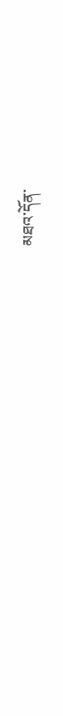མཐའ་དོན་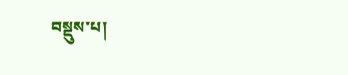བསྡུས་པ།